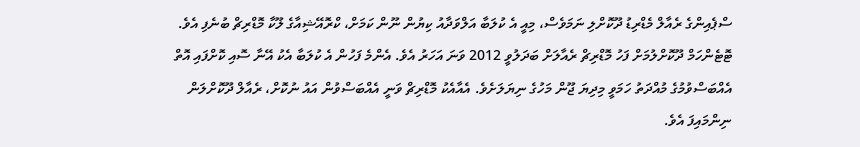ސްޕެއިންގެ ރެއާލް މެޑްރިޑު ދޫކޮށްލި ނަމަވެސް، މިއީ އެ ކުލަބާ އަލްވަދާއު ކިޔުން ނޫން ކަމަށް، ކްރޮއޭޝިއާގެ ލޫކާ މޮޑްރިޗް ބުނެފި އެވެ.
ޓޮޓެންހަމް ދޫކޮށްލުމަށް ފަހު މޮޑްރިޗް ރެއާލަށް ބަދަލުވީ 2012 ވަނަ އަހަރު އެވެ. އެންމެ ފަހުން އެ ކުލަބާ އެކު އޭނާ ސޮއި ކޮށްފައި އޮތް އެއްބަސްވުމުގެ މުއްދަތު ހަމަވީ މިދިޔަ ޖޫން މަހުގެ ނިޔަލަށެވެ. އެއާއެކު މޮޑްރިޗް ވަނީ އެއްބަސްވުން އައު ނުކޮށް، ރެއާލް ދޫކޮށްލަން ނިންމައިފަ އެވެ.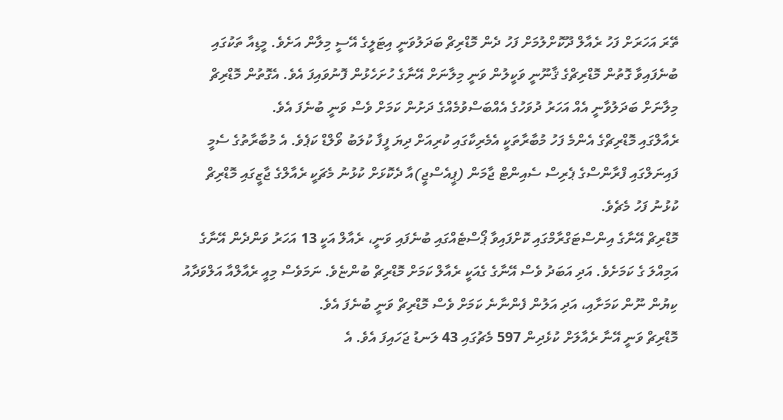ތޭރަ އަހަރަށް ފަހު ރެއާލް ދޫކޮށްލުމަށް ފަހު ދެން މޮޑްރިޗް ބަދަލުވަނީ އިޓަލީގެ އޭސީ މިލާން އަށެވެ. މީޑިއާ ތަކުގައި ބުނެފައިވާ ގޮތުން މޮޑްރިޗްގެ ޤާނޫނީ ވަކީލުން ވަނީ މިލާނަށް އޭނާގެ ހުށަހެޅުން ފޮނުވައިފަ އެވެ. އެގޮތުން މޮޑްރިޗް މިލާނަށް ބަދަލުވާނީ އެއް އަހަރު ދުވަހުގެ އެއްބަސްވުމެއްގެ ދަށުން ކަމަށް ވެސް ވަނީ ބުނެފަ އެވެ.
ރެއާލްގައި މޮޑްރިޗްގެ އެންމެ ފަހު މުބާރާތަކީ އެމެރިކާގައި ކުރިއަށް ދިޔަ ފީފާ ކުލަބު ވޯލްޑް ކަޕެވެ. އެ މުބާރާތުގެ ސެމީ ފައިނަލްގައި ފްރާންސްގެ ޕެރިސް ސެއިންޓް ޖާމަން (ޕީއެސްޖީ)އާ ދެކޮޅަށް ކުޅުނު މެޗަކީ ރެއާލްގެ ޖާޒީގައި މޮޑްރިޗް ކުޅުނު ފަހު މެޗެވެ.
މޮޑްރިޗް އޭނާގެ އިންސްޓަގްރާމްގައި ކޮށްފައިވާ ޕޯސްޓެއްގައި ބުނެފައި ވަނީ، ރެއާލް އަކީ 13 އަހަރު ވަންދެން އޭނާގެ އަމިއްލަ ގެ ކަމަށެވެ. އަދި އަބަދު ވެސް އޭނާގެ ގެއަކީ ރެއާލް ކަމަށް މޮޑްރިޗް ބުންޏެވެ. ނަމަވެސް މިއީ ރެއާލްއާ އަލްވަދާއު ކިޔުން ނޫން ކަމަށާއި، އަދި އަލުން ފެންނާނެ ކަމަށް ވެސް މޮޑްރިޗް ވަނީ ބުނެފަ އެވެ.
މޮޑްރިޗް ވަނީ އޭނާ ރެއާލަށް ކުޅެދިން 597 މެޗުގައި 43 ލަނޑު ޖަހައިފަ އެވެ. އެ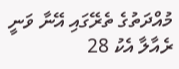މުއްދަތުގެ ތެރޭގައި އޭނާ ވަނީ ރެއާލާ އެކު 28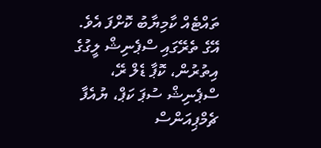ތައްޓެއް ކާމިޔާބު ކޮށްފަ އެވެ. އޭގެ ތެރޭގައި ސްޕެނިޝް ލީގުގެ އިތުރުން، ކޮޕާ ޑެލް ރޭ، ސްޕެނިޝް ސުޕަ ކަޕް، ޔުއެފާ ޗެމްޕިއަންސް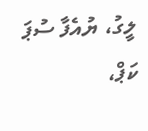ލީގު، ޔުއެފާ ސުޕަ ކަޕް،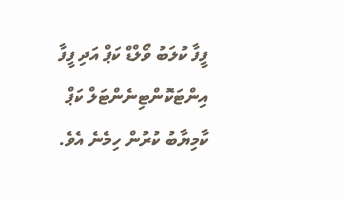ފީފާ ކުލަބު ވޯލްޑް ކަޕް އަދި ފީފާ އިންޓަކޮންޓިނެންޓަލް ކަޕް ކާމިޔާބު ކުރުން ހިމެނެ އެވެ.